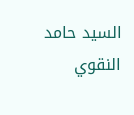السيد حامد النقوي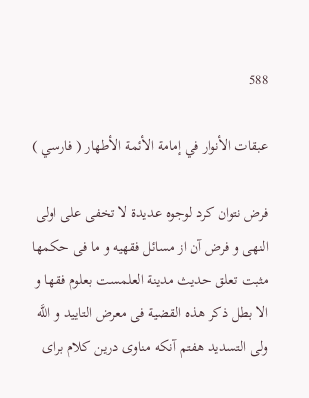588

عبقات الأنوار في إمامة الأئمة الأطهار ( فارسي )

فرض نتوان كرد لوجوه عديدة لا تخفى على اولى النهى و فرض آن از مسائل فقهيه و ما فى حكمها مثبت تعلق حديث مدينة العلمست بعلوم فقها و الا بطل ذكر هذه القضية فى معرض التاييد و اللَّه ولى التسديد هفتم آنكه مناوى درين كلام براى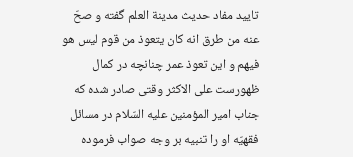تاييد مفاد حديث مدينة العلم گفته و صحّ عنه من طرق انه كان يتعوذ من قوم ليس هو فيهم و اين تعوذ عمر چنانچه در كمال ظهورست على الاكثر وقتى صادر شده كه جناب امير المؤمنين عليه السّلام در مسائل فقهيّه او را تنبيه بر وجه صواب فرموده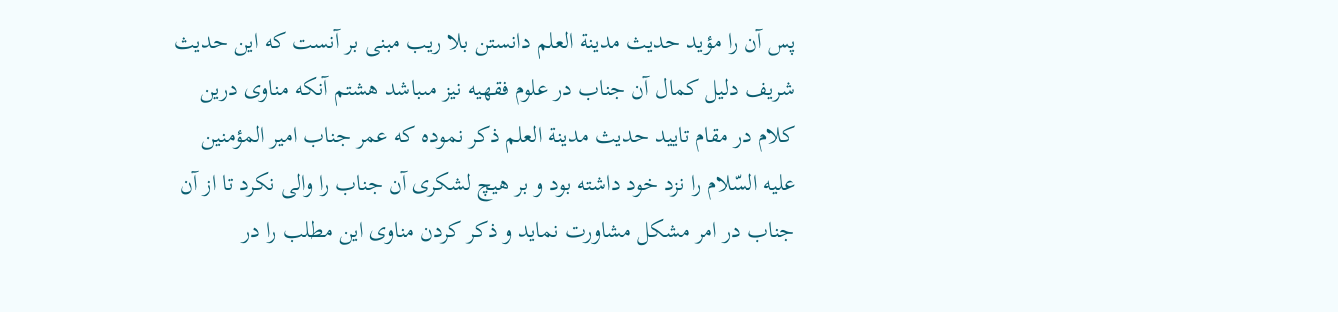پس آن را مؤيد حديث مدينة العلم دانستن بلا ريب مبنى بر آنست كه اين حديث شريف دليل كمال آن جناب در علوم فقهيه نيز مىباشد هشتم آنكه مناوى درين كلام در مقام تاييد حديث مدينة العلم ذكر نموده كه عمر جناب امير المؤمنين عليه السّلام را نزد خود داشته بود و بر هيچ لشكرى آن جناب را والى نكرد تا از آن جناب در امر مشكل مشاورت نمايد و ذكر كردن مناوى اين مطلب را در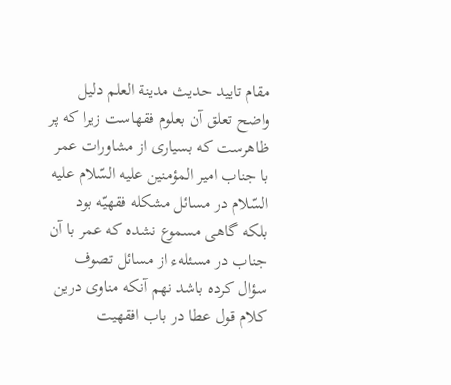مقام تاييد حديث مدينة العلم دليل واضح تعلق آن بعلوم فقهاست زيرا كه پر ظاهرست كه بسيارى از مشاورات عمر با جناب امير المؤمنين عليه السّلام عليه السّلام در مسائل مشكله فقهيّه بود بلكه گاهى مسموع نشده كه عمر با آن جناب در مسئلهء از مسائل تصوف سؤال كرده باشد نهم آنكه مناوى درين كلام قول عطا در باب افقهيت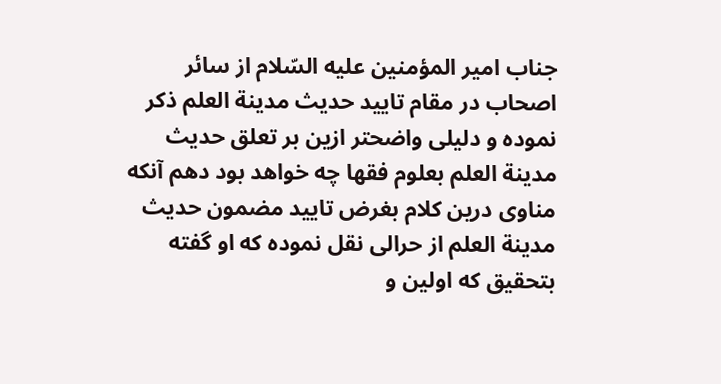جناب امير المؤمنين عليه السّلام از سائر اصحاب در مقام تاييد حديث مدينة العلم ذكر نموده و دليلى واضحتر ازين بر تعلق حديث مدينة العلم بعلوم فقها چه خواهد بود دهم آنكه مناوى درين كلام بغرض تاييد مضمون حديث مدينة العلم از حرالى نقل نموده كه او گفته بتحقيق كه اولين و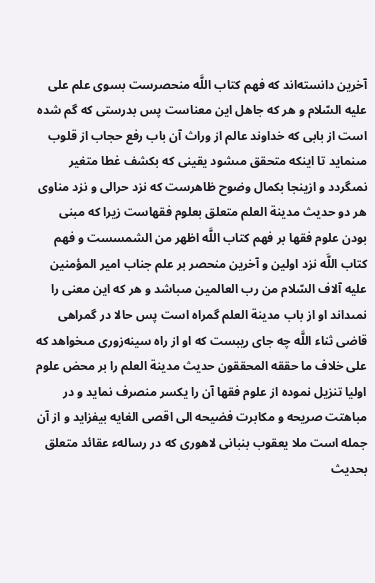آخرين دانسته‌اند كه فهم كتاب اللَّه منحصرست بسوى علم على عليه السّلام و هر كه جاهل اين معناست پس بدرستى كه گم شده است از بابى كه خداوند عالم از وراث آن باب رفع حجاب از قلوب مىنمايد تا اينكه متحقق مىشود يقينى كه بكشف غطا متغير نمىگردد و ازينجا بكمال وضوح ظاهرست كه نزد حرالى و نزد مناوى هر دو حديث مدينة العلم متعلق بعلوم فقهاست زيرا كه مبنى بودن علوم فقها بر فهم كتاب اللَّه اظهر من الشمسست و فهم كتاب اللَّه نزد اولين و آخرين منحصر بر علم جناب امير المؤمنين عليه آلاف السّلام من رب العالمين مىباشد و هر كه اين معنى را نمىداند او از باب مدينة العلم گمراه است پس حالا در گمراهى قاضى ثناء اللَّه چه جاى ريبست كه او از راه سينه‌زورى مىخواهد كه على خلاف ما حققه المحققون حديث مدينة العلم را بر محض علوم اوليا تنزيل نموده از علوم فقها آن را يكسر منصرف نمايد و در مباهتت صريحه و مكابرت فضيحه الى اقصى الغايه بيفزايد و از آن جمله است ملا يعقوب بنبانى لاهورى كه در رسالهء عقائد متعلق بحديث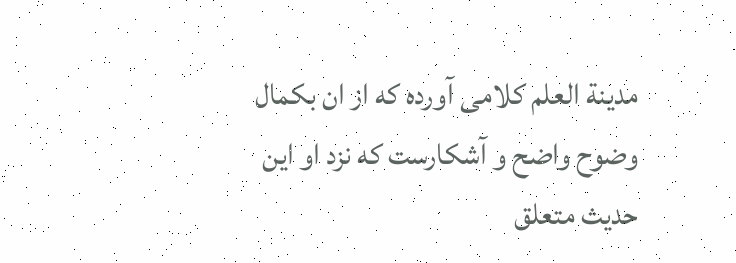مدينة العلم كلامى آورده كه از ان بكمال وضوح واضح و آشكارست كه نزد او اين حديث متعلق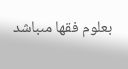بعلوم فقها مىباشد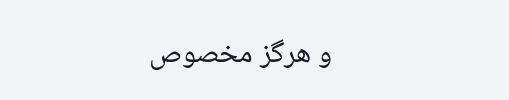و هرگز مخصوص